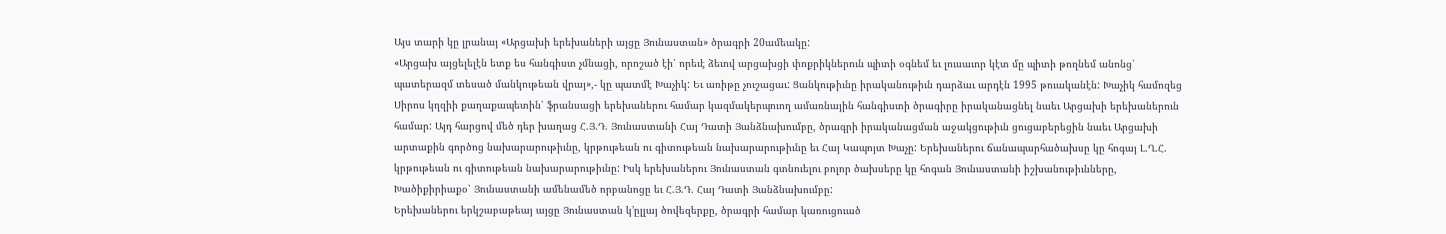Այս տարի կը լրանայ «Արցախի երեխաների այցը Յունաստան» ծրագրի 20ամեակը:
«Արցախ այցելելէն ետք ես հանգիստ չմնացի, որոշած էի՝ որեւէ ձեւով արցախցի փոքրիկներուն պիտի օգնեմ եւ լուսաւոր կէտ մը պիտի թողնեմ անոնց՝ պատերազմ տեսած մանկութեան վրայ»,- կը պատմէ Խաչիկ: Եւ առիթը չուշացաւ: Ցանկութիւնը իրականութիւն դարձաւ արդէն 1995 թուականէն: Խաչիկ համոզեց Սիրոս կղզիի քաղաքապետին՝ ֆրանսացի երեխաներու համար կազմակերպուող ամառնային հանգիստի ծրագիրը իրականացնել նաեւ Արցախի երեխաներուն համար: Այդ հարցով մեծ դեր խաղաց Հ.Յ.Դ. Յունաստանի Հայ Դատի Յանձնախումբը, ծրագրի իրականացման աջակցութիւն ցուցաբերեցին նաեւ Արցախի արտաքին գործոց նախարարութիւնը, կրթութեան ու գիտութեան նախարարութիւնը եւ Հայ Կապոյտ Խաչը: Երեխաներու ճանապարհածախսը կը հոգայ Լ.Ղ.Հ. կրթութեան ու գիտութեան նախարարութիւնը: Իսկ երեխաներու Յունաստան գտնուելու բոլոր ծախսերը կը հոգան Յունաստանի իշխանութիւնները, Խածիքիրիաքօ՝ Յունաստանի ամենամեծ որբանոցը եւ Հ.Յ.Դ. Հայ Դատի Յանձնախումբը:
Երեխաներու երկշաբաթեայ այցը Յունաստան կ’ըլլայ ծովեզերքը, ծրագրի համար կառուցուած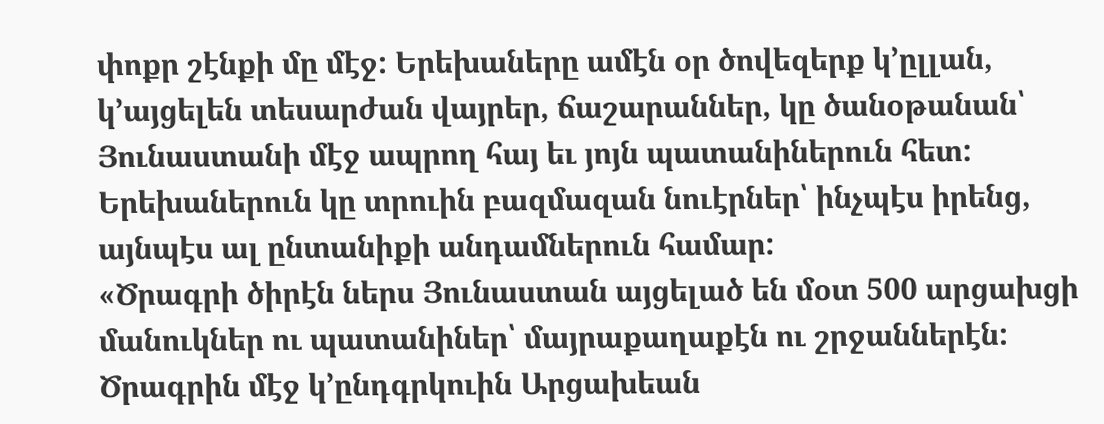փոքր շէնքի մը մէջ: Երեխաները ամէն օր ծովեզերք կ’ըլլան, կ’այցելեն տեսարժան վայրեր, ճաշարաններ, կը ծանօթանան՝ Յունաստանի մէջ ապրող հայ եւ յոյն պատանիներուն հետ: Երեխաներուն կը տրուին բազմազան նուէրներ՝ ինչպէս իրենց, այնպէս ալ ընտանիքի անդամներուն համար:
«Ծրագրի ծիրէն ներս Յունաստան այցելած են մօտ 500 արցախցի մանուկներ ու պատանիներ՝ մայրաքաղաքէն ու շրջաններէն: Ծրագրին մէջ կ’ընդգրկուին Արցախեան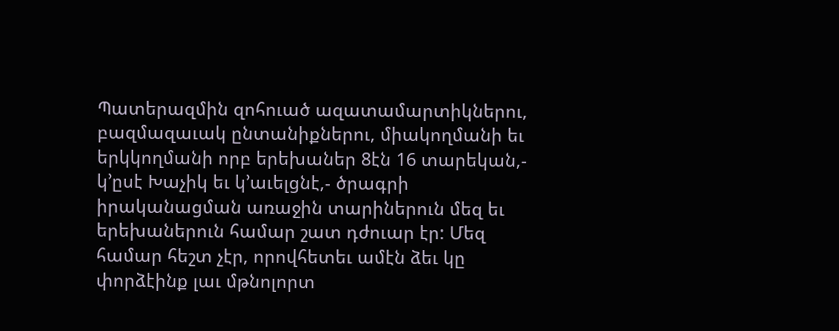Պատերազմին զոհուած ազատամարտիկներու, բազմազաւակ ընտանիքներու, միակողմանի եւ երկկողմանի որբ երեխաներ 8էն 16 տարեկան,- կ’ըսէ Խաչիկ եւ կ’աւելցնէ,- ծրագրի իրականացման առաջին տարիներուն մեզ եւ երեխաներուն համար շատ դժուար էր: Մեզ համար հեշտ չէր, որովհետեւ ամէն ձեւ կը փորձէինք լաւ մթնոլորտ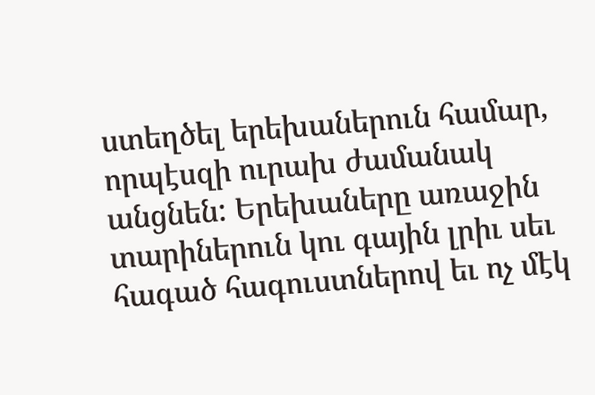ստեղծել երեխաներուն համար, որպէսզի ուրախ ժամանակ անցնեն: Երեխաները առաջին տարիներուն կու գային լրիւ սեւ հագած հագուստներով եւ ոչ մէկ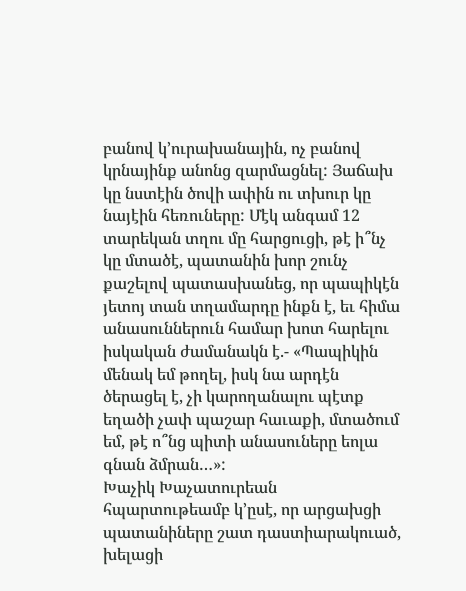բանով կ’ուրախանային, ոչ բանով կրնայինք անոնց զարմացնել: Յաճախ կը նստէին ծովի ափին ու տխուր կը նայէին հեռուները: Մէկ անգամ 12 տարեկան տղու մը հարցուցի, թէ ի՞նչ կը մտածէ, պատանին խոր շունչ քաշելով պատասխանեց, որ պապիկէն յետոյ տան տղամարդը ինքն է, եւ հիմա անասուններուն համար խոտ հարելու իսկական ժամանակն է.- «Պապիկին մենակ եմ թողել, իսկ նա արդէն ծերացել է, չի կարողանալու պէտք եղածի չափ պաշար հաւաքի, մտածում եմ, թէ ո՞նց պիտի անասուները եոլա գնան ձմրան…»:
Խաչիկ Խաչատուրեան հպարտութեամբ կ’ըսէ, որ արցախցի պատանիները շատ դաստիարակուած, խելացի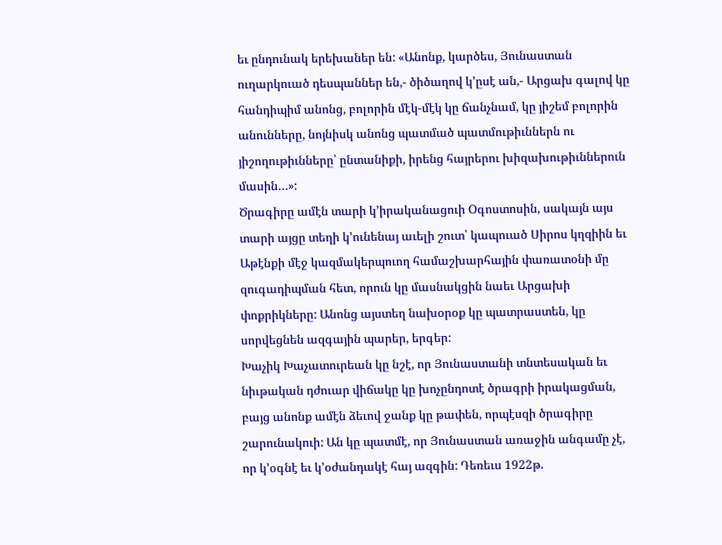եւ ընդունակ երեխաներ են: «Անոնք, կարծես, Յունաստան ուղարկուած դեսպաններ են,- ծիծաղով կ’ըսէ ան,- Արցախ գալով կը հանդիպիմ անոնց, բոլորին մէկ-մէկ կը ճանչնամ, կը յիշեմ բոլորին անունները, նոյնիսկ անոնց պատմած պատմութիւններն ու յիշողութիւնները՝ ընտանիքի, իրենց հայրերու խիզախութիւններուն մասին…»:
Ծրագիրը ամէն տարի կ’իրականացուի Օգոստոսին, սակայն այս տարի այցը տեղի կ’ունենայ աւելի շուտ՝ կապուած Սիրոս կղզիին եւ Աթէնքի մէջ կազմակերպուող համաշխարհային փառատօնի մը զուգադիպման հետ, որուն կը մասնակցին նաեւ Արցախի փոքրիկները: Անոնց այստեղ նախօրօք կը պատրաստեն, կը սորվեցնեն ազգային պարեր, երգեր:
Խաչիկ Խաչատուրեան կը նշէ, որ Յունաստանի տնտեսական եւ նիւթական դժուար վիճակը կը խոչընդոտէ ծրագրի իրակացման, բայց անոնք ամէն ձեւով ջանք կը թափեն, որպէսզի ծրագիրը շարունակուի: Ան կը պատմէ, որ Յունաստան առաջին անգամը չէ, որ կ’օգնէ եւ կ’օժանդակէ հայ ազգին: Դեռեւս 1922թ.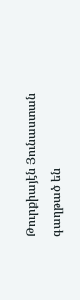Թուրքիայէն Յունաստան գաղթած են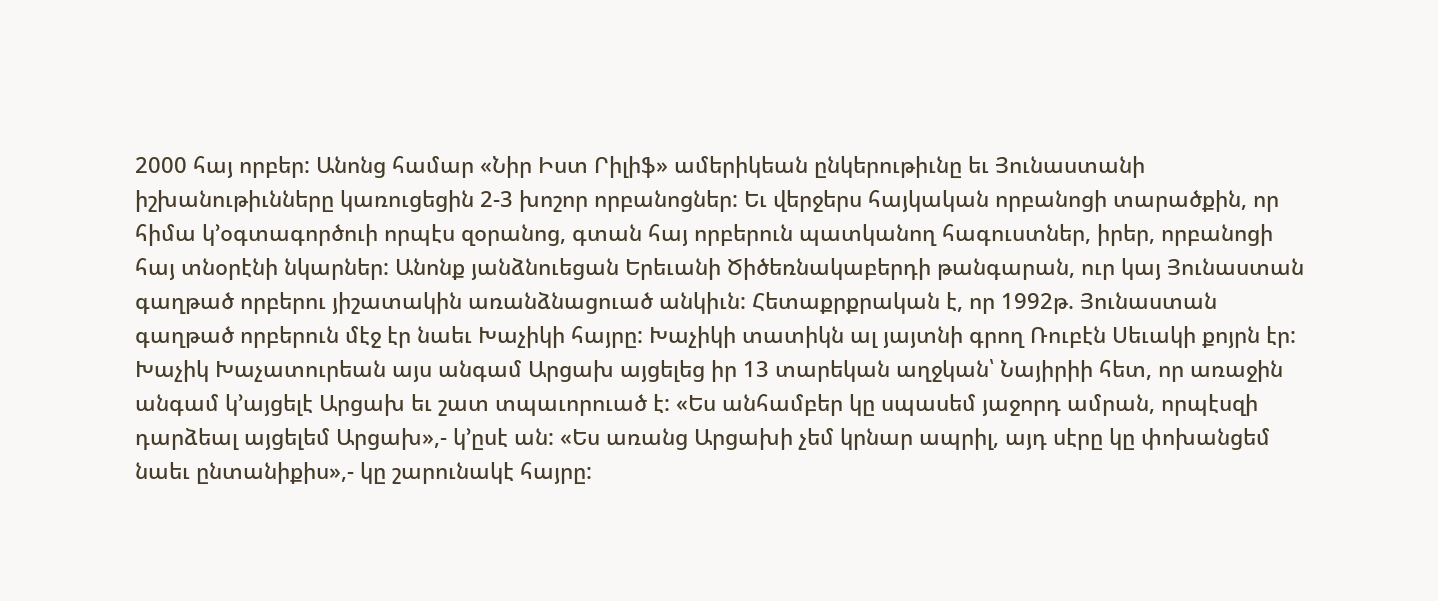2000 հայ որբեր: Անոնց համար «Նիր Իստ Րիլիֆ» ամերիկեան ընկերութիւնը եւ Յունաստանի իշխանութիւնները կառուցեցին 2-3 խոշոր որբանոցներ: Եւ վերջերս հայկական որբանոցի տարածքին, որ հիմա կ’օգտագործուի որպէս զօրանոց, գտան հայ որբերուն պատկանող հագուստներ, իրեր, որբանոցի հայ տնօրէնի նկարներ: Անոնք յանձնուեցան Երեւանի Ծիծեռնակաբերդի թանգարան, ուր կայ Յունաստան գաղթած որբերու յիշատակին առանձնացուած անկիւն: Հետաքրքրական է, որ 1992թ. Յունաստան գաղթած որբերուն մէջ էր նաեւ Խաչիկի հայրը: Խաչիկի տատիկն ալ յայտնի գրող Ռուբէն Սեւակի քոյրն էր:
Խաչիկ Խաչատուրեան այս անգամ Արցախ այցելեց իր 13 տարեկան աղջկան՝ Նայիրիի հետ, որ առաջին անգամ կ’այցելէ Արցախ եւ շատ տպաւորուած է: «Ես անհամբեր կը սպասեմ յաջորդ ամրան, որպէսզի դարձեալ այցելեմ Արցախ»,- կ’ըսէ ան: «Ես առանց Արցախի չեմ կրնար ապրիլ, այդ սէրը կը փոխանցեմ նաեւ ընտանիքիս»,- կը շարունակէ հայրը: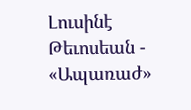Լուսինէ Թեւոսեան - «Ապառաժ»